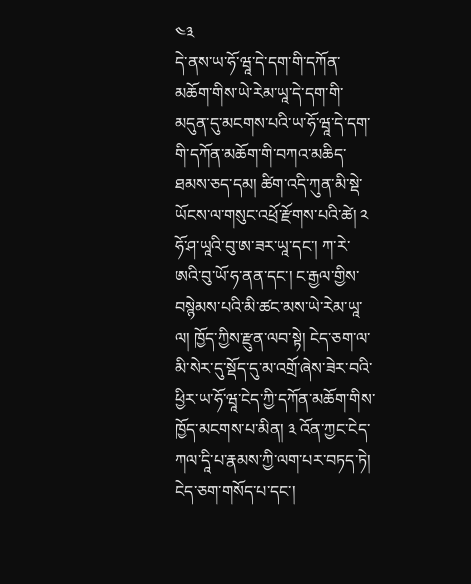༤༣
དེ་ནས་ཡ་ཧོ་ཝཱ་དེ་དག་གི་དཀོན་མཆོག་གིས་ཡེ་རེམ་ཡཱ་དེ་དག་གི་མདུན་དུ་མངགས་པའི་ཡ་ཧོ་ཝཱ་དེ་དག་གི་དཀོན་མཆོག་གི་བཀའ་མཆིད་ཐམས་ཅད་དམ། ཚིག་འདི་ཀུན་མི་སྡེ་ཡོངས་ལ་གསུང་འཕྲོ་རྫོགས་པའི་ཚེ། ༢ ཧོ་ཤ་ཡཱའི་བུ་ཨ་ཟར་ཡཱ་དང་། ཀ་རེ་ཨའི་བུ་ཡོ་ཧ་ནན་དང་། ང་རྒྱལ་གྱིས་བསྙེམས་པའི་མི་ཚང་མས་ཡེ་རེམ་ཡཱ་ལ། ཁྱོད་ཀྱིས་རྫུན་ལབ་སྟེ། ངེད་ཅག་ལ་མི་སེར་དུ་སྡོད་དུ་མ་འགྲོ་ཞེས་ཟེར་བའི་ཕྱིར་ཡ་ཧོ་ཝཱ་ངེད་ཀྱི་དཀོན་མཆོག་གིས་ཁྱོད་མངགས་པ་མིན། ༣ འོན་ཀྱང་ངེད་ཀལ་དཱི་པ་རྣམས་ཀྱི་ལག་པར་བཏད་ཏེ། ངེད་ཅག་གསོད་པ་དང་།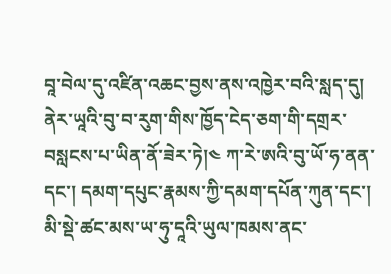བཱ་བེལ་དུ་འཛིན་འཆང་བྱས་ནས་འཁྱེར་བའི་སླད་དུ། ནེར་ཡཱའི་བུ་བ་རུག་གིས་ཁྱོད་ངེད་ཅག་གི་དགྲར་བསླངས་པ་ཡིན་ནོ་ཟེར་ཏེ།༤ ཀ་རེ་ཨའི་བུ་ཡོ་ཧ་ནན་དང་། དམག་དཔུང་རྣམས་ཀྱི་དམག་དཔོན་ཀུན་དང་། མི་སྡེ་ཚང་མས་ཡ་ཧུ་དཱའི་ཡུལ་ཁམས་ནང་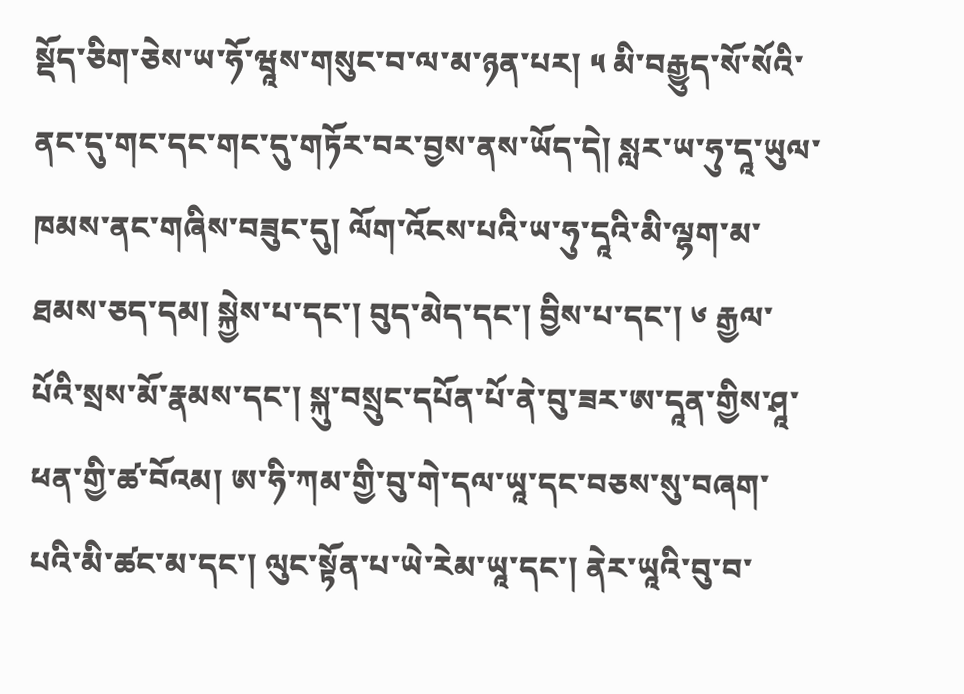སྡོད་ཅིག་ཅེས་ཡ་ཧོ་ཝཱས་གསུང་བ་ལ་མ་ཉན་པར། ༥ མི་བརྒྱུད་སོ་སོའི་ནང་དུ་གང་དང་གང་དུ་གཏོར་བར་བྱས་ནས་ཡོད་དེ། སླར་ཡ་ཧུ་དཱ་ཡུལ་ཁམས་ནང་གཞིས་བཟུང་དུ། ལོག་འོངས་པའི་ཡ་ཧུ་དཱའི་མི་ལྷག་མ་ཐམས་ཅད་དམ། སྐྱེས་པ་དང་། བུད་མེད་དང་། བྱིས་པ་དང་། ༦ རྒྱལ་པོའི་སྲས་མོ་རྣམས་དང་། སྐུ་བསྲུང་དཔོན་པོ་ནེ་བུ་ཟར་ཨ་དཱན་གྱིས་ཤཱ་ཕན་གྱི་ཚ་བོའམ། ཨ་ཧི་ཀམ་གྱི་བུ་གེ་དལ་ཡཱ་དང་བཅས་སུ་བཞག་པའི་མི་ཚང་མ་དང་། ལུང་སྟོན་པ་ཡེ་རེམ་ཡཱ་དང་། ནེར་ཡཱའི་བུ་བ་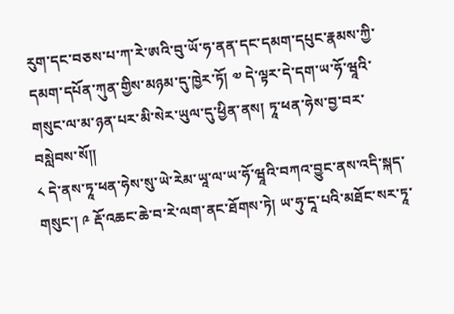རུག་དང་བཅས་པ་ཀ་རེ་ཨའི་བུ་ཡོ་ཧ་ནན་དང་དམག་དཔུང་རྣམས་ཀྱི་དམག་དཔོན་ཀུན་གྱིས་མཉམ་དུ་ཁྱེར་ཏོ། ༧ དེ་ལྟར་དེ་དག་ཡ་ཧོ་ཝཱའི་གསུང་ལ་མ་ཉན་པར་མི་སེར་ཡུལ་དུ་ཕྱིན་ནས། ཏཱ་ཕན་ཧེས་བྱ་བར་བསླེབས་སོ༎
༨ དེ་ནས་ཏཱ་ཕན་ཧེས་སུ་ཡེ་རེམ་ཡཱ་ལ་ཡ་ཧོ་ཝཱའི་བཀའ་བྱུང་ནས་འདི་སྐད་གསུང་། ༩ རྡོ་འཆང་ཆེ་བ་རེ་ལག་ནང་ཐོགས་ཏེ། ཡ་ཧུ་དཱ་པའི་མཐོང་སར་ཏཱ་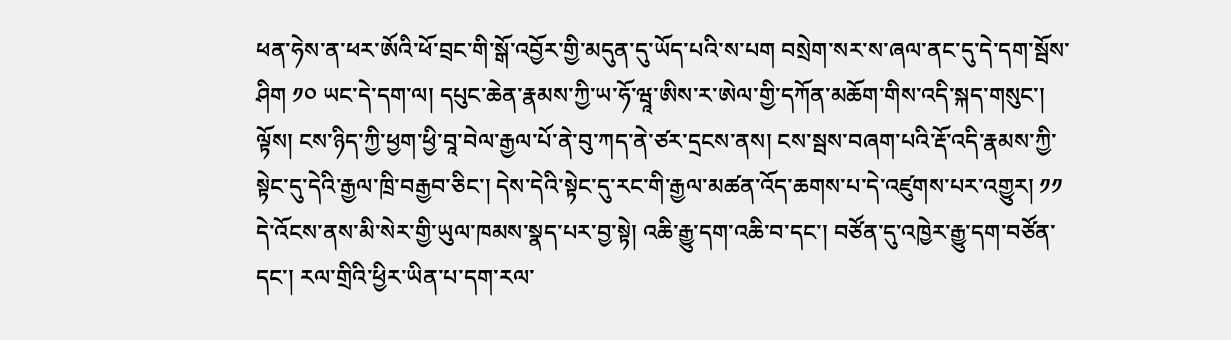ཕན་ཧེས་ན་ཕར་ཨོའི་ཕོ་བྲང་གི་སྒོ་འབྱོར་གྱི་མདུན་དུ་ཡོད་པའི་ས་པག བསྲེག་སར་ས་ཞལ་ནང་དུ་དེ་དག་སྦོས་ཤིག ༡༠ ཡང་དེ་དག་ལ། དཔུང་ཆེན་རྣམས་ཀྱི་ཡ་ཧོ་ཝཱ་ཨིས་ར་ཨེལ་གྱི་དཀོན་མཆོག་གིས་འདི་སྐད་གསུང་། ལྟོས། ངས་ཉིད་ཀྱི་ཕྱག་ཕྱི་བཱ་བེལ་རྒྱལ་པོ་ནེ་བུ་ཀད་ནེ་ཙར་དྲངས་ནས། ངས་སྦས་བཞག་པའི་རྡོ་འདི་རྣམས་ཀྱི་སྟེང་དུ་དེའི་རྒྱལ་ཁྲི་བརྒྱབ་ཅིང་། དེས་དེའི་སྟེང་དུ་རང་གི་རྒྱལ་མཚན་འོད་ཆགས་པ་དེ་འཛུགས་པར་འགྱུར། ༡༡ དེ་འོངས་ནས་མི་སེར་གྱི་ཡུལ་ཁམས་སྣད་པར་བྱ་སྟེ། འཆི་རྒྱུ་དག་འཆི་བ་དང་། བཙོན་དུ་འཁྱེར་རྒྱུ་དག་བཙོན་དང་། རལ་གྲིའི་ཕྱིར་ཡིན་པ་དག་རལ་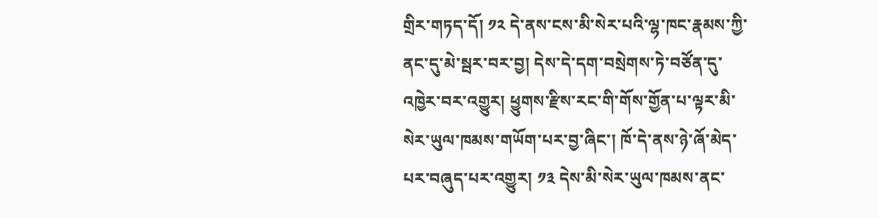གྲིར་གཏད་དོ། ༡༢ དེ་ནས་ངས་མི་སེར་པའི་ལྷ་ཁང་རྣམས་ཀྱི་ནང་དུ་མེ་སྦར་བར་བྱ། དེས་དེ་དག་བསྲེགས་ཏེ་བཙོན་དུ་འཁྱེར་བར་འགྱུར། ཕྱུགས་རྫིས་རང་གི་གོས་གྱོན་པ་ལྟར་མི་སེར་ཡུལ་ཁམས་གཡོག་པར་བྱ་ཞིང་། ཁོ་དེ་ནས་ཉེ་ཞོ་མེད་པར་བཞུད་པར་འགྱུར། ༡༣ དེས་མི་སེར་ཡུལ་ཁམས་ནང་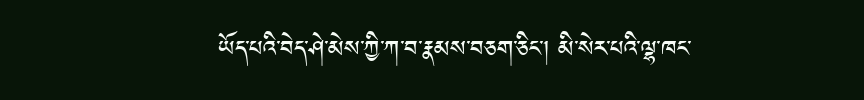ཡོད་པའི་བེད་ཤེ་མེས་ཀྱི་ཀ་བ་རྣམས་བཅག་ཅིང་། མི་སེར་པའི་ལྷ་ཁང་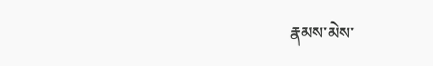རྣམས་མེས་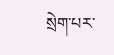སྲེག་པར་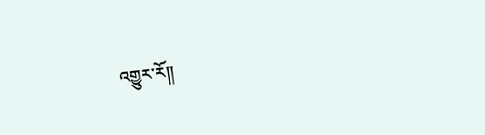འགྱུར་རོ༎